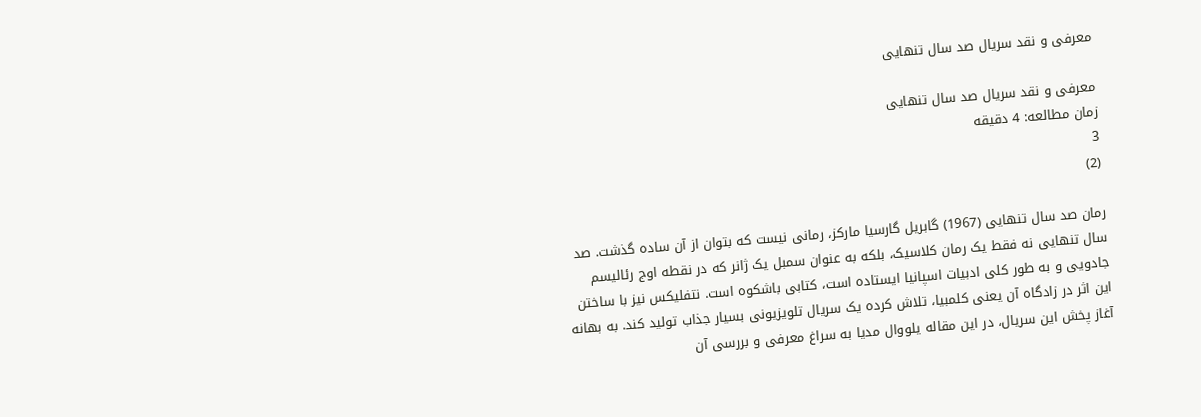معرفی و نقد سریال صد سال تنهایی

معرفی و نقد سریال صد سال تنهایی
زمان مطالعه: 4 دقیقه
3
(2)

رمان صد سال تنهایی (1967) گابریل گارسیا مارکز، رمانی نیست که بتوان از آن ساده گذشت. صد سال تنهایی نه فقط یک رمان کلاسیک، بلکه به عنوان سمبل یک ژانر که در نقطه اوج رئالیسم جادویی و به طور کلی ادبیات اسپانیا ایستاده است، کتابی باشکوه است. نتفلیکس نیز با ساختن این اثر در زادگاه آن یعنی کلمبیا، تلاش کرده یک سریال تلویزیونی بسیار جذاب تولید کند. به بهانه آغاز پخش این سریال، در این مقاله یلووال مدیا به سراغ معرفی و بررسی آن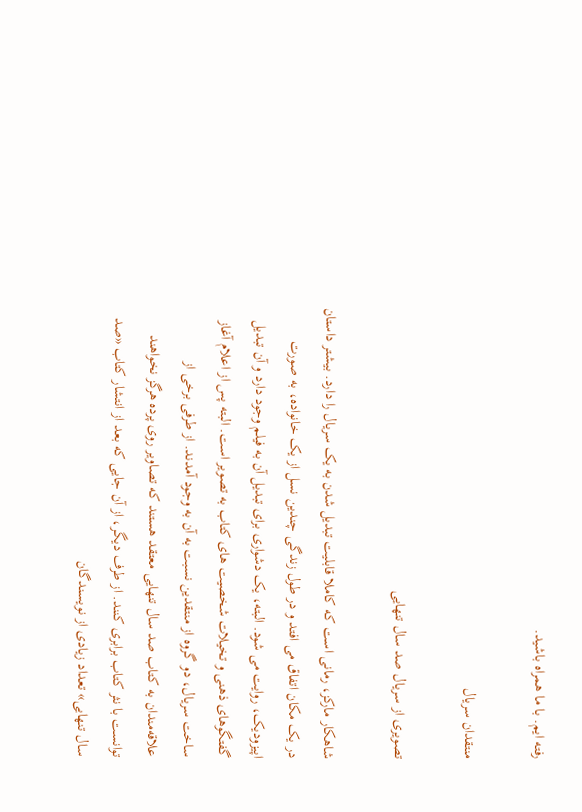رفته ایم. با ما همراه باشید.

منتقدان سریال

تصویری از سریال صد سال تنهایی

شاهکار مارکز، رمانی است که کاملا قابلیت تبدیل شدن به یک سریال را دارد. بیشتر داستان در یک مکان اتفاق می افتد و در طول زندگی چندین نسل از یک خانواده، به صورت اپیزودیک، روایت می شود. البته، یک دشواری برای تبدیل آن به فیلم وجود دارد و آن تبدیل گفتگوهای ذهنی و تخیلات شخصیت های کتاب به تصویر است. البته پس از اعلام آغاز ساخت سریال، دو گروه از منتقدین نسبت به آن به وجود آمدند. از طرفی برخی از علاقه‌مندان به کتاب صد سال تنهایی معتقد هستند که تصاویر روی پرده هرگز نخواهند توانست با نثر کتاب برابری کنند. از طرف دیگر، از آن جایی که بعد از انتشار کتاب «صد سال تنهایی» تعداد زیادی از نویسندگان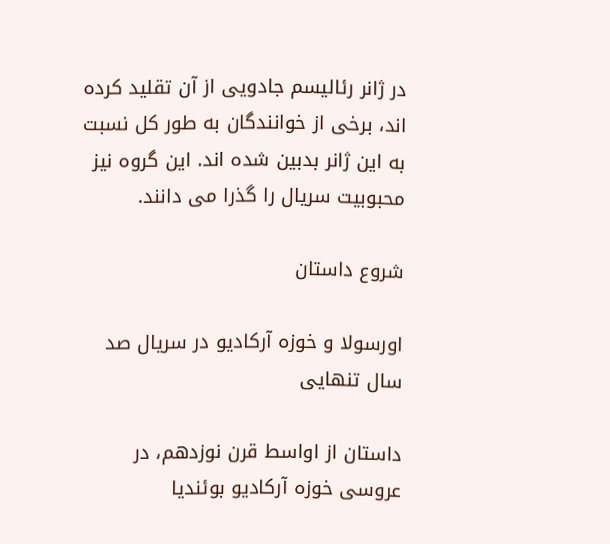در ژانر رئالیسم جادویی از آن تقلید کرده اند، برخی از خوانندگان به طور کل نسبت به این ژانر بدبین شده اند. این گروه نیز محبوبیت سریال را گذرا می دانند.

شروع داستان

اورسولا و خوزه آرکادیو در سریال صد سال تنهایی

داستان از اواسط قرن نوزدهم، در عروسی خوزه آرکادیو بوئندیا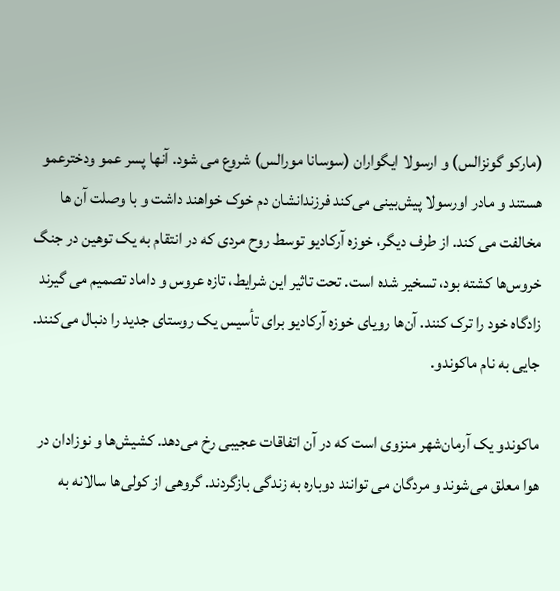(مارکو گونزالس) و ارسولا ایگواران (سوسانا مورالس) شروع می شود. آنها پسر عمو ودخترعمو هستند و مادر اورسولا پیش‌بینی می‌کند فرزندانشان دم خوک خواهند داشت و با وصلت آن ها مخالفت می کند. از طرف دیگر، خوزه آرکادیو توسط روح مردی که در انتقام به یک توهین در جنگ خروس‌ها کشته بود، تسخیر شده است. تحت تاثیر این شرایط، تازه عروس و داماد تصمیم می گیرند زادگاه خود را ترک کنند. آن‌ها رویای خوزه آرکادیو برای تأسیس یک روستای جدید را دنبال می‌کنند. جایی به نام ماکوندو.

ماکوندو یک آرمان‌شهر منزوی است که در آن اتفاقات عجیبی رخ می‌دهد. کشیش‌ها و نوزادان در هوا معلق می‌شوند و مردگان می توانند دوباره به زندگی بازگردند. گروهی از کولی‌ها سالانه به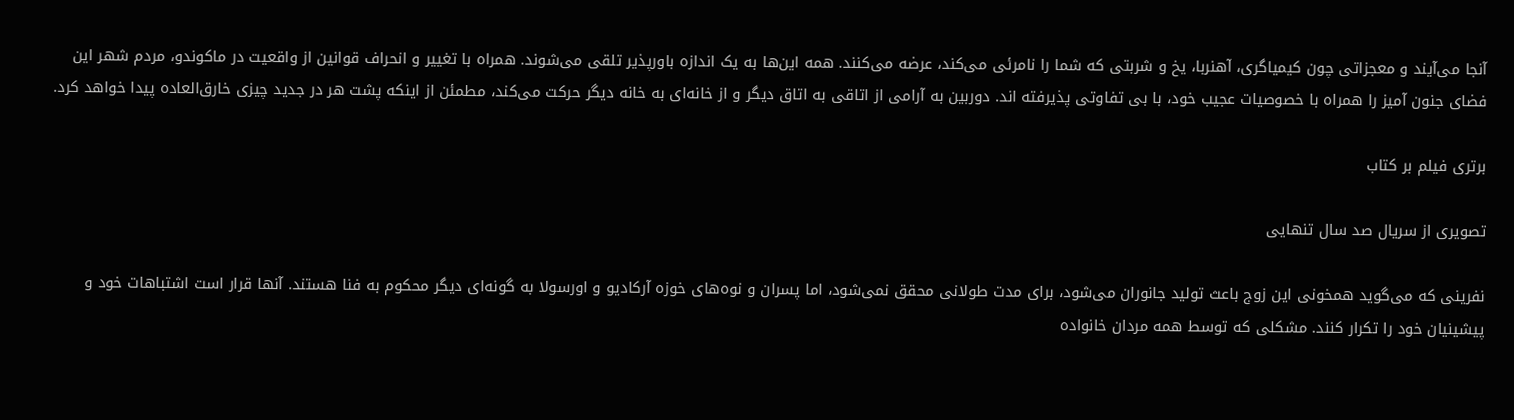آنجا می‌آیند و معجزاتی چون کیمیاگری، آهنربا، یخ و شربتی که شما را نامرئی می‌کند، عرضه می‌کنند. همه این‌ها به یک اندازه باورپذیر تلقی می‌شوند. همراه با تغییر و انحراف قوانین از واقعیت در ماکوندو، مردم شهر این فضای جنون آمیز را همراه با خصوصیات عجیب خود، با بی تفاوتی پذیرفته اند. دوربین به آرامی از اتاقی به اتاق دیگر و از خانه‌ای به خانه دیگر حرکت می‌کند، مطمئن از اینکه پشت هر در جدید چیزی خارق‌العاده پیدا خواهد کرد.

برتری فیلم بر کتاب

تصویری از سریال صد سال تنهایی

نفرینی که می‌گوید همخونی این زوج باعث تولید جانوران می‌شود، برای مدت طولانی محقق نمی‌شود، اما پسران و نوه‌های خوزه آرکادیو و اورسولا به گونه‌ای دیگر محکوم به فنا هستند. آنها قرار است اشتباهات خود و پیشینیان خود را تکرار کنند. مشکلی که توسط همه مردان خانواده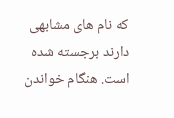که نام های مشابهی دارند برجسته شده است. هنگام خواندن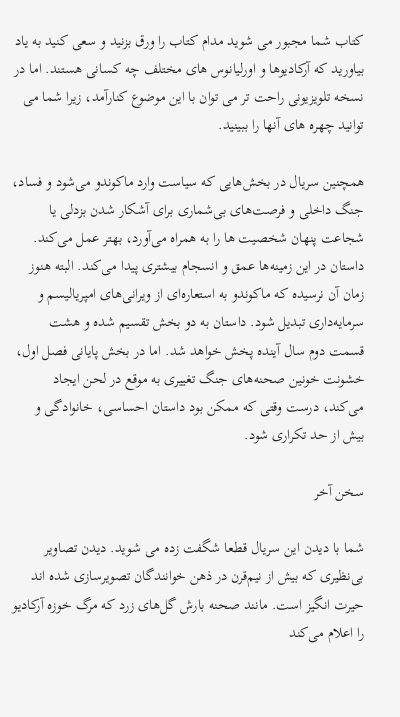کتاب شما مجبور می شوید مدام کتاب را ورق بزنید و سعی کنید به یاد بیاورید که آرکادیوها و اورلیانوس های مختلف چه کسانی هستند. اما در نسخه تلویزیونی راحت تر می توان با این موضوع کنارآمد، زیرا شما می توانید چهره های آنها را ببینید.

همچنین سریال در بخش‌هایی که سیاست وارد ماکوندو می‌شود و فساد، جنگ داخلی و فرصت‌های بی‌شماری برای آشکار شدن بزدلی یا شجاعت پنهان شخصیت ها را به همراه می‌آورد، بهتر عمل می‌کند. داستان در این زمینه‌ها عمق و انسجام بیشتری پیدا می‌کند. البته هنوز زمان آن نرسیده که ماکوندو به استعاره‌ای از ویرانی‌های امپریالیسم و سرمایه‌داری تبدیل شود. داستان به دو بخش تقسیم شده و هشت قسمت دوم سال آینده پخش خواهد شد. اما در بخش پایانی فصل اول، خشونت خونین صحنه‌های جنگ تغییری به ‌موقع در لحن ایجاد می‌کند، درست وقتی که ممکن بود داستان احساسی، خانوادگی و بیش از حد تکراری شود.

سخن آخر

شما با دیدن این سریال قطعا شگفت زده می شوید. دیدن تصاویر بی‌نظیری که بیش از نیم‌قرن در ذهن خوانندگان تصویرسازی شده اند حیرت انگیز است. مانند صحنه بارش گل‌های زرد که مرگ خوزه آرکادیو را اعلام می‌کند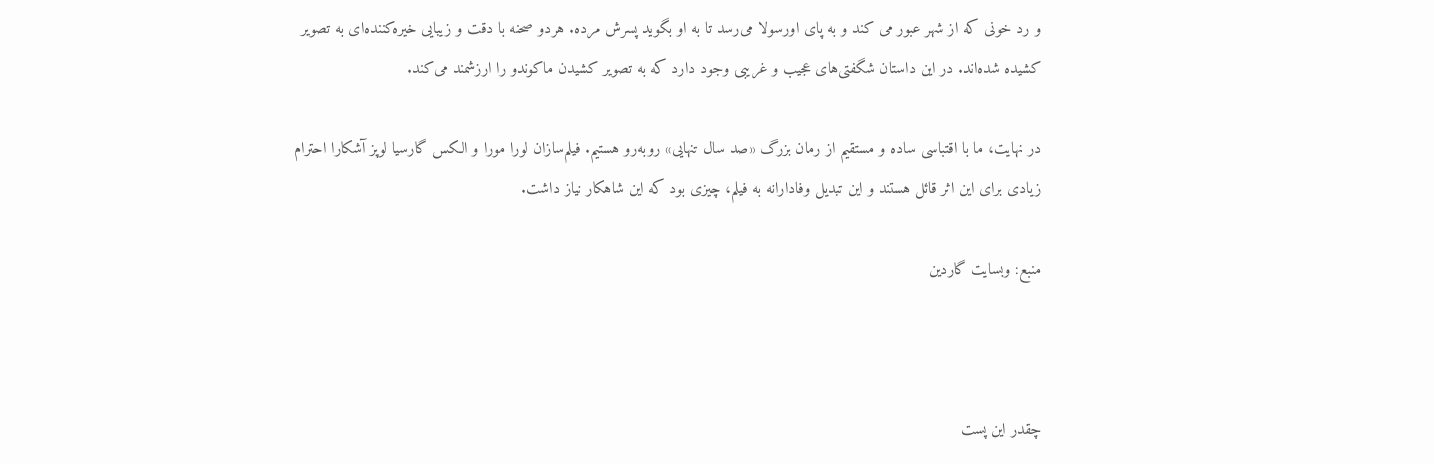و رد خونی که از شهر عبور می کند و به پای اورسولا می‌رسد تا به او بگوید پسرش مرده. هردو صحنه با دقت و زیبایی خیره‌کننده‌ای به تصویر کشیده شده‌اند. در این داستان شگفتی‌های عجیب و غریبی وجود دارد که به تصویر کشیدن ماکوندو را ارزشمند می‌کند.

در نهایت، ما با اقتباسی ساده و مستقیم از رمان بزرگ «صد سال تنهایی» روبه‌رو هستیم. فیلم‌سازان لورا مورا و الکس گارسیا لوپز آشکارا احترام زیادی برای این اثر قائل‌ هستند و این تبدیل وفادارانه به فیلم، چیزی بود که این شاهکار نیاز داشت.

منبع: وبسایت گاردین



چقدر این پست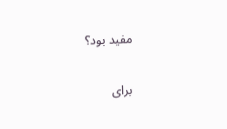مفید بود؟

برای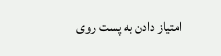امتیاز دادن به پست روی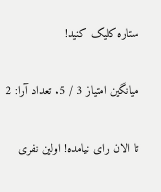ستاره کلیک کنید!

میانگین امتیاز 3 / 5. تعداد آرا: 2

تا الان رای نیامده! اولین نفری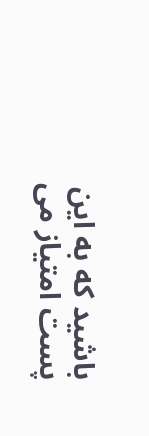باشید که به این پست امتیاز می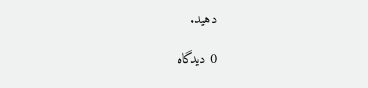دهید.

0 دیدگاه